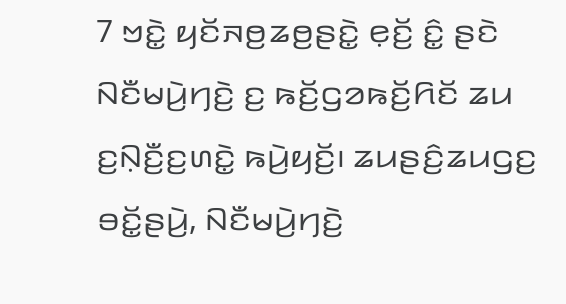7 ꤠꤢꤧ꤭ ꤟꤢꤩꤏꤥ꤬ꤘꤥ꤬ꤔꤢꤧ꤭ ꤕ꤫ꤢꤩ꤬ ꤢꤨ꤭ ꤔꤢꤧ ꤡꤢꤪꤗꤣꤧ꤬ꤚꤢꤧ꤬ ꤢ꤬ ꤒꤢꤩ꤬ꤞꤤꤒꤢꤩ꤬ꤖꤢꤩ ꤘꤣ ꤢ꤬ꤡ꤫ꤢꤪ꤬ꤢ꤬ꤛꤢꤧ꤭ ꤒꤣꤧ꤬ꤟꤢꤩ꤬꤯ ꤘꤣꤔꤢꤨ꤬ꤘꤣꤞꤢ꤬ ꤋꤢꤩ꤭ꤔꤣꤧ꤬, ꤡꤢꤪꤗꤣꤧ꤬ꤚꤢꤧ꤬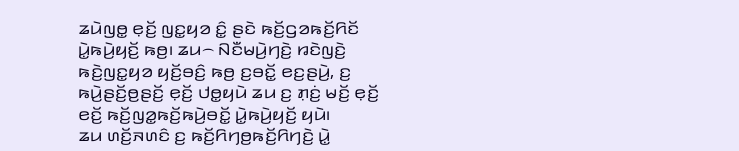ꤘꤣꤧꤜꤥ꤭ ꤕ꤫ꤢꤩ꤬ ꤜꤢ꤭ꤟꤤ ꤢꤨ꤭ ꤔꤢꤧ ꤒꤢꤩ꤬ꤞꤤꤒꤢꤩ꤬ꤖꤢꤩ ꤣꤧ꤭ꤒꤣꤧ꤬ꤟꤢꤩ꤬ ꤒꤥ꤬꤯ ꤘꤣ꤮ ꤡꤢꤪꤗꤣꤧ꤬ꤚꤢꤧ꤬ ꤙꤢꤧꤜꤢꤧ꤬ ꤒꤢꤧ꤬ꤜꤢ꤭ꤟꤤ ꤟꤢꤩ꤬ꤋꤢꤨ꤬ ꤒꤥ꤬ ꤢ꤬ꤋꤢꤩ꤭ ꤕꤢ꤬ꤔꤣꤧ꤬, ꤢ꤬ ꤒꤣꤧ꤬ꤔꤢꤩ꤬ꤥ꤬ꤔꤢꤩ꤬ ꤕ꤫ꤢꤩ꤬ ꤓꤥ꤭ꤟꤣꤧ ꤘꤣ ꤢ꤬ ꤊ꤫ꤢꤦ꤬ ꤗꤢꤩ꤬ ꤕ꤫ꤢꤩ꤬ ꤕꤢꤩ꤬ ꤒꤢꤩ꤬ꤜꤤ꤭ꤒꤢꤩ꤬ꤒꤣꤧ꤬ꤋꤢꤩ꤭ ꤣꤧ꤭ꤒꤣꤧ꤬ꤟꤢꤩ꤬ ꤟꤣꤧ꤯
ꤘꤣ ꤛꤢꤩ꤬ꤏꤛꤢꤨ ꤢ꤬ ꤒꤢꤩ꤬ꤖꤚꤥ꤬ꤒꤢꤩ꤬ꤖꤚꤢꤧ꤬ ꤣꤧ꤭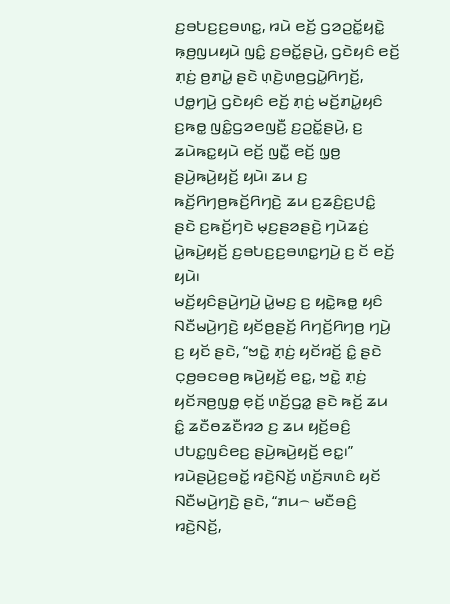ꤢ꤬ꤋꤝꤢ꤬ꤢ꤬ꤋꤛꤢ꤭, ꤙꤣꤧ ꤕꤢꤩ꤬ ꤞꤤꤑꤢꤩ꤭ꤟꤢꤧ꤭ ꤒ꤫ꤥ꤬ꤜꤣꤟꤣꤧ ꤜꤢꤨ꤭ ꤢ꤬ꤋꤢꤩ꤭ꤔꤣꤧ꤬, ꤞꤢꤧꤟꤢꤨ ꤕꤢꤩ꤬ ꤊ꤫ꤢꤦ꤬ ꤥ꤬ꤊꤣꤧ꤭ ꤔꤢꤧ ꤛ꤫ꤢꤧ꤬ꤛꤥ꤬ꤞꤣꤧ꤭ꤖꤚꤢꤩ꤬, ꤓꤥ꤭ꤚꤣꤧ꤬ ꤞꤢꤧꤟꤢꤨ ꤕꤢꤩ꤬ ꤊ꤫ꤢꤦ꤬ ꤗꤢꤩ꤬ꤊꤣꤧ꤭ꤟꤢꤨ ꤢ꤬ꤒꤥ꤭ ꤜꤢꤨ꤭ꤞꤤꤕꤜꤢꤪ꤬ ꤢ꤬ꤑꤢꤩ꤭ꤔꤣꤧ꤬, ꤢ꤬ ꤘꤣꤧꤒꤢ꤭ꤟꤣꤧ ꤕꤢꤩ꤬ ꤜꤢꤪ꤭ ꤕꤢꤩ꤬ ꤜ꤫ꤥ꤬ ꤔꤣꤧ꤬ꤒꤣꤧ꤬ꤟꤢꤩ꤬ ꤟꤣꤧ꤯ ꤘꤣ ꤢ꤬ ꤒꤢꤩ꤬ꤖꤚꤥ꤬ꤒꤢꤩ꤬ꤖꤚꤢꤧ꤬ ꤘꤣ ꤢ꤬ꤘꤢꤨ꤬ꤢ꤬ꤓꤢꤨ꤭ ꤔꤢꤧ ꤢ꤬ꤒꤢꤩ꤬ꤚꤢꤧ ꤗ꤫ꤢ꤬ꤔꤤꤔꤢꤧ꤬ ꤚꤣꤧꤘꤢꤦ꤬ ꤣꤧ꤭ꤒꤣꤧ꤬ꤟꤢꤩ꤬ ꤢ꤬ꤋꤝꤢ꤬ꤢ꤬ꤋꤛꤢ꤭ꤚꤣꤧ꤬ ꤢ꤬ ꤢꤩ ꤕꤢꤩ꤬ ꤟꤣꤧ꤯
ꤗꤢꤩ꤬ꤟꤢꤨꤔꤣꤧ꤬ꤚꤣꤧ꤬ ꤣꤧ꤭ꤗꤢ꤬ ꤢ꤬ ꤟꤢꤧ꤭ꤒꤥ꤭ ꤟꤢꤨ ꤡꤢꤪꤗꤣꤧ꤬ꤚꤢꤧ꤬ ꤟꤢꤩꤥ꤬ꤔꤢꤩ꤬ ꤖꤚꤢꤩ꤬ꤖꤚꤥ꤬ ꤚꤣꤧ꤬ ꤢ꤬ ꤟꤢꤩ ꤔꤢꤧ, “ꤠꤢꤧ꤭ ꤊ꤫ꤢꤦ꤬ ꤟꤢꤩꤙꤢꤩ꤬ ꤢꤨ꤭ ꤔꤢꤧ ꤍ꤫ꤥ꤬ꤋꤢꤋꤥ꤬ ꤒꤣꤧ꤬ꤟꤢꤩ꤬ ꤕꤢ꤭, ꤠꤢꤧ꤭ ꤊ꤫ꤢꤦ꤬ ꤟꤢꤩꤏꤥ꤬ꤜꤥ꤭ ꤕ꤫ꤢꤩ꤬ ꤛꤢꤩ꤬ꤞꤤ꤭ ꤔꤢꤧ ꤒꤢꤩ꤬ ꤘꤣ ꤢꤨ꤭ ꤘꤢꤪꤥꤘꤢꤪꤙꤤ ꤢ꤬ ꤘꤣ ꤟꤢꤩ꤬ꤋꤢꤨ꤬ ꤓꤝꤢ꤭ꤜꤢꤨꤕꤢ꤬ ꤔꤣꤧ꤬ꤒꤣꤧ꤬ꤟꤢꤩ꤬ ꤕꤢ꤭꤯”
ꤙꤣꤧꤔꤣꤧ꤬ꤢ꤬ꤋꤢꤩ꤭ ꤙꤢꤧ꤬ꤡꤢꤩ꤬ ꤛꤢꤩ꤬ꤏꤛꤢꤨ ꤟꤢꤩ ꤡꤢꤪꤗꤣꤧ꤬ꤚꤢꤧ꤬ ꤔꤢꤧ, “ꤊꤣ꤮ ꤗꤢꤪꤋꤢꤨ꤬ ꤙꤢꤧ꤬ꤡꤢꤩ꤬,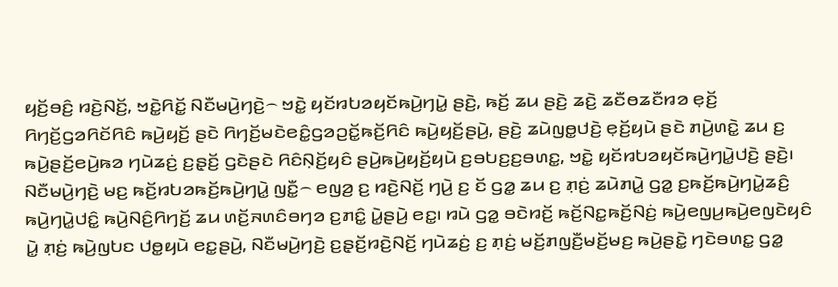ꤟꤢꤩ꤬ꤋꤢꤨ꤬ ꤙꤢꤧ꤬ꤡꤢꤩ꤬, ꤠꤢꤧ꤭ꤖꤢꤩ꤭ ꤡꤢꤪꤗꤣꤧ꤬ꤚꤢꤧ꤬꤮ ꤠꤢꤧ꤭ ꤟꤢꤩꤙꤝꤤꤟꤢꤩꤒꤣꤧ꤬ꤚꤣꤧ꤭ ꤔꤢꤧ꤬, ꤒꤢꤩ꤬ ꤘꤣ ꤔꤢꤧ꤬ ꤘꤢꤧ꤬ ꤘꤢꤪꤥꤘꤢꤪꤙꤤ ꤕ꤫ꤢꤩ꤬ ꤖꤚꤢꤩ꤬ꤞꤤꤖꤢꤩꤖꤢꤨ ꤒꤣꤧ꤬ꤟꤢꤩ꤬ ꤔꤢꤧ ꤖꤚꤢꤩ꤬ꤗꤢꤧꤕꤢꤨ꤭ꤞꤤꤑꤢꤩ꤭ꤒꤢꤩ꤬ꤖꤢꤨ ꤒꤣꤧ꤬ꤟꤢꤩ꤬ꤔꤣꤧ꤬, ꤔꤢꤧ꤬ ꤘꤣꤧꤜꤥ꤭ꤓꤢꤧ꤬ ꤕ꤫ꤢꤩ꤬ꤟꤣꤧ ꤔꤢꤧ ꤊꤣꤧ꤬ꤛꤢꤧ꤭ ꤘꤣ ꤢ꤬ ꤒꤣꤧ꤬ꤔꤢꤩ꤬ꤕꤣꤧ꤬ꤒꤤ ꤚꤣꤧꤘꤢꤦ꤬ ꤢ꤬ꤔ꤫ꤢꤩ꤬ ꤞꤢꤧꤔꤢꤧ ꤖꤢꤨꤡ꤫ꤢꤩ꤬ꤟꤢꤨ ꤔꤣꤧ꤬ꤒꤣꤧ꤬ꤟꤢꤩ꤬ꤟꤣꤧ ꤢ꤬ꤋꤝꤢ꤬ꤢ꤬ꤋꤛꤢ꤭, ꤠꤢꤧ꤭ ꤟꤢꤩꤙꤝꤤꤟꤢꤩꤒꤣꤧ꤬ꤚꤣꤧ꤭ꤓꤢꤧ꤬ ꤔꤢꤧ꤬꤯
ꤡꤢꤪꤗꤣꤧ꤬ꤚꤢꤧ꤬ ꤗꤢ꤬ ꤒꤢꤩ꤬ꤙꤝꤤꤒꤢꤩ꤬ꤒꤣꤧ꤬ꤚꤣꤧ꤭ ꤜꤢꤪ꤭꤮ ꤕꤜꤤ꤬ ꤢ꤬ ꤙꤢꤧ꤬ꤡꤢꤩ꤬ ꤚꤣꤧ꤬ ꤢ꤬ ꤢꤩ ꤞꤤ꤭ ꤘꤣ ꤢ꤬ ꤊ꤫ꤢꤦ꤬ ꤘꤣꤧꤊꤣꤧ꤭ ꤞꤤ꤭ ꤢ꤬ꤒꤢꤩ꤬ꤒꤣꤧ꤬ꤚꤣꤧ꤭ꤘꤢꤨ꤬ ꤒꤣꤧ꤬ꤚꤣꤧ꤭ꤓꤢꤨ꤭ ꤒꤣꤧ꤬ꤡꤢꤨ꤬ꤖꤚꤢꤩ꤬ ꤘꤣ ꤛꤢꤩ꤬ꤏꤛꤢꤨꤋꤚꤤ ꤢ꤬ꤊꤢꤨ꤭ ꤣꤧ꤭ꤔꤣꤧ꤬ ꤕꤢ꤭꤯ ꤙꤣꤧ ꤞꤤ꤭ ꤋꤢꤧꤙꤢꤩ꤬ ꤒꤢꤩ꤬ꤡꤢ꤭ꤒꤢꤩ꤬ꤡꤢꤦ꤬ ꤒꤣꤧ꤬ꤕꤜꤣ꤬ꤒꤣꤧ꤬ꤕꤜꤢꤧꤟꤢꤨ ꤣꤧ꤭ ꤊ꤫ꤢꤦ꤬ ꤒꤣꤧ꤬ꤜꤝꤢ ꤓꤥ꤭ꤟꤣꤧ ꤕꤢ꤭ꤔꤣꤧ꤬, ꤡꤢꤪꤗꤣꤧ꤬ꤚꤢꤧ꤬ ꤢ꤬ꤔ꤫ꤢꤩ꤬ꤙꤢꤧ꤬ꤡꤢꤩ꤬ ꤚꤣꤧꤘꤢꤦ꤬ ꤢ꤬ ꤊ꤫ꤢꤦ꤬ ꤗꤢꤩ꤬ꤊꤜꤢꤪ꤬ꤗꤢꤩ꤬ꤗꤢ꤬ ꤒꤣꤧ꤬ꤔꤢꤧ꤭ ꤚꤢꤧꤋꤛꤢ꤭ ꤞꤤ꤭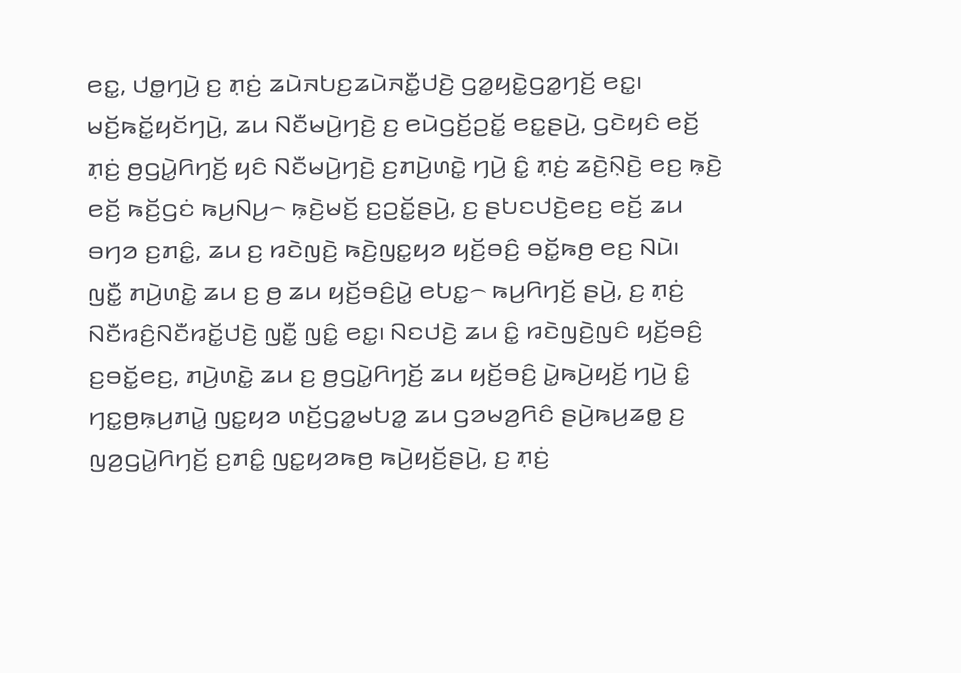ꤕꤢ꤭, ꤓꤥ꤭ꤚꤣꤧ꤬ ꤢ꤬ ꤊ꤫ꤢꤦ꤬ ꤘꤣꤧꤏꤝꤢ꤬ꤘꤣꤧꤏꤢꤪ꤭ꤓꤢꤧ꤬ ꤞꤤ꤭ꤟꤢꤧ꤭ꤞꤤ꤭ꤚꤢꤩ꤬ ꤕꤢ꤭꤯
ꤗꤢꤩ꤬ꤒꤢꤩ꤭ꤟꤢꤩꤚꤣꤧ꤬, ꤘꤣ ꤡꤢꤪꤗꤣꤧ꤬ꤚꤢꤧ꤬ ꤢ꤬ ꤕꤣꤧꤞꤢꤩ꤬ꤑꤢꤩ꤭ ꤕꤢ꤭ꤔꤣꤧ꤬, ꤞꤢꤧꤟꤢꤨ ꤕꤢꤩ꤬ ꤊ꤫ꤢꤦ꤬ ꤥ꤬ꤞꤣꤧ꤭ꤖꤚꤢꤩ꤬ ꤟꤢꤨ ꤡꤢꤪꤗꤣꤧ꤬ꤚꤢꤧ꤬ ꤢ꤬ꤊꤣꤧ꤬ꤛꤢꤧ꤭ ꤚꤣꤧ꤬ ꤢꤨ꤭ ꤊ꤫ꤢꤦ꤬ ꤘꤢꤧ꤬ꤡ꤫ꤢꤧ꤬ ꤕꤢ꤬ ꤒ꤫ꤢꤧ꤬ ꤕꤢꤩ꤬ ꤒꤢꤩ꤬ꤞꤢꤦ ꤒꤣ꤬ꤡꤣ꤬꤮ ꤒ꤫ꤢꤧ꤬ꤗꤢꤩ꤬ ꤢ꤬ꤑꤢꤩ꤭ꤔꤣꤧ꤬, ꤢ꤬ ꤔꤝꤢꤓꤢꤧ꤬ꤕꤢ꤬ ꤕꤢꤩ꤬ ꤘꤣ ꤋꤚꤤ ꤢ꤬ꤊꤢꤨ꤭, ꤘꤣ ꤢ꤬ ꤙꤢꤧꤜꤢꤧ꤬ ꤒꤢꤧ꤬ꤜꤢ꤭ꤟꤤ ꤟꤢꤩ꤬ꤋꤢꤨ꤬ ꤋꤢꤩ꤭ꤒꤥ꤬ ꤕꤢ꤬ ꤡꤣꤧ꤯
ꤜꤢꤪ꤭ ꤊꤣꤧ꤬ꤛꤢꤧ꤭ ꤘꤣ ꤢ꤬ ꤥ꤬ ꤘꤣ ꤟꤢꤩ꤬ꤋꤢꤨ꤬ꤣꤧ꤭ ꤕꤝꤢ꤭꤮ ꤒꤣ꤬ꤖꤚꤢꤩ꤬ ꤔꤣꤧ꤬, ꤢ꤬ ꤊ꤫ꤢꤦ꤬ ꤡꤢꤪꤙꤢꤨ꤬ꤡꤢꤪꤙꤢꤩ꤭ꤓꤢꤧ꤬ ꤜꤢꤪ꤭ ꤜꤢꤨ꤭ ꤕꤢ꤭꤯ ꤡꤢꤓꤢꤧ꤬ ꤘꤣ ꤢꤨ꤭ ꤙꤢꤧꤜꤢꤧ꤬ꤜꤢꤨ ꤟꤢꤩ꤬ꤋꤢꤨ꤬ ꤢ꤬ꤋꤢꤩ꤭ꤕꤢ꤬, ꤊꤣꤧ꤬ꤛꤢꤧ꤭ ꤘꤣ ꤢ꤬ ꤥ꤬ꤞꤣꤧ꤭ꤖꤚꤢꤩ꤬ ꤘꤣ ꤟꤢꤩ꤬ꤋꤢꤨ꤬ ꤣꤧ꤭ꤒꤣꤧ꤬ꤟꤢꤩ꤬ ꤚꤣꤧ꤬ ꤢꤨ꤭ ꤚꤢ꤭ꤥ꤬ꤒ꤫ꤣ꤬ꤊꤣꤧ꤭ ꤜꤢ꤭ꤟꤤ ꤛꤢꤩ꤬ꤞꤤ꤭ꤗꤝꤤ꤭ ꤘꤣ ꤞꤤꤗꤤ꤬ꤖꤢꤨ ꤔꤣꤧ꤬ꤒꤣ꤬ꤘꤥ꤭ ꤢ꤬ ꤜꤤ꤬ꤞꤣꤧ꤭ꤖꤚꤢꤩ꤬ ꤢ꤬ꤊꤢꤨ꤭ ꤜꤢ꤭ꤟꤤꤒꤥ꤬ ꤒꤣꤧ꤬ꤟꤢꤩ꤬ꤔꤣꤧ꤬, ꤢ꤬ ꤊ꤫ꤢꤦ꤬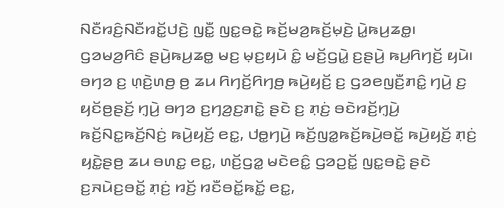ꤡꤢꤪꤙꤢꤨ꤬ꤡꤢꤪꤙꤢꤩ꤭ꤓꤢꤧ꤬ ꤜꤢꤪ꤭ ꤜꤢ꤭ꤋꤢꤧ꤭ ꤒꤢꤩ꤬ꤗꤤ꤬ꤒꤢꤩ꤬ꤗ꤫ꤢꤧ꤬ ꤣꤧ꤭ꤒꤣ꤬ꤘꤥ꤭꤯ ꤞꤤꤗꤤ꤬ꤖꤢꤨ ꤔꤣꤧ꤬ꤒꤣ꤬ꤘꤥ꤭ ꤗꤢ꤬ ꤗ꤫ꤢ꤬ꤟꤣꤧ ꤢꤨ꤭ ꤗꤢꤩ꤬ꤞꤣꤧ꤭ ꤢ꤬ꤔꤣꤧ꤬ ꤒꤣ꤬ꤖꤚꤢꤩ꤬ ꤟꤣꤧ꤯
ꤋꤚꤤ ꤢ꤬ ꤛ꤫ꤢꤧ꤬ꤛꤥ꤬ ꤥ꤬ ꤘꤣ ꤖꤚꤢꤩ꤬ꤖꤚꤥ꤬ ꤒꤣꤧ꤬ꤟꤢꤩ꤬ ꤢ꤬ ꤞꤤꤕꤜꤢꤪ꤬ꤊꤢꤨ꤭ ꤚꤣꤧ꤬ ꤢ꤬ ꤟꤢꤩꤥ꤬ꤔꤢꤩ꤬ ꤚ꤫ꤣꤧ꤬ ꤋꤚꤤ ꤢ꤬ꤚꤤ꤬ꤢ꤬ꤊꤢꤧ꤭ ꤔꤢꤧ ꤢ꤬ ꤊ꤫ꤢꤦ꤬ ꤋꤢꤧꤙꤢꤩ꤬ꤚ꤫ꤣꤧ꤬ ꤒꤢꤩ꤬ꤡꤢ꤭ꤒꤢꤩ꤬ꤡꤢꤦ꤬ ꤒꤣꤧ꤬ꤟꤢꤩ꤬ ꤕꤢ꤭, ꤓꤥ꤭ꤚꤣꤧ꤬ ꤒꤢꤩ꤬ꤜꤤ꤭ꤒꤢꤩ꤬ꤒꤣꤧ꤬ꤋꤢꤩ꤭ ꤒꤣꤧ꤬ꤟꤢꤩ꤬ ꤊ꤫ꤢꤦ꤬ ꤟꤢꤧ꤭ꤔꤥ꤬ ꤘꤣ ꤋꤛꤢ꤭ ꤕꤢ꤭, ꤛꤢꤩ꤬ꤞꤤ꤭ ꤗꤢꤧꤕꤢꤨ꤭ ꤞꤤꤑꤢꤩ꤭ ꤜꤢ꤭ꤋꤢꤧ꤭ ꤔꤢꤧ ꤢ꤬ꤏꤣꤧꤢ꤬ꤋꤢꤩ꤭ ꤊ꤫ꤢꤦ꤬ ꤙꤢꤩ꤬ ꤙꤢꤪꤋꤢꤩ꤭ꤒꤢꤩ꤭ ꤕꤢ꤭,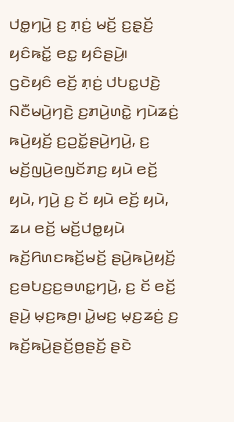ꤓꤥ꤭ꤚꤣꤧ꤬ ꤢ꤬ ꤊ꤫ꤢꤦ꤬ ꤗꤢꤩ꤬ ꤢ꤬ꤔ꤫ꤢꤩ꤬ ꤟꤢꤨꤒꤢꤩ꤭ ꤕꤢ꤭ ꤟꤢꤨꤔꤣꤧ꤬꤯
ꤞꤢꤧꤟꤢꤨ ꤕꤢꤩ꤬ ꤊ꤫ꤢꤦ꤬ ꤓꤝꤢ꤭ꤓꤢꤧ꤬ ꤡꤢꤪꤗꤣꤧ꤬ꤚꤢꤧ꤬ ꤢ꤬ꤊꤣꤧ꤬ꤛꤢꤧ꤭ ꤚꤣꤧꤘꤢꤦ꤬ ꤒꤣꤧ꤬ꤟꤢꤩ꤬ ꤢ꤬ꤑꤢꤩ꤭ꤔꤣꤧ꤬ꤚꤣꤧ꤬, ꤢ꤬ ꤗꤢꤩ꤬ꤜꤣꤧ꤬ꤕꤜꤢꤩꤊꤢ꤬ ꤟꤣꤧ ꤕꤢꤩ꤬ ꤟꤣꤧ, ꤚꤣꤧ꤬ ꤢ꤬ ꤢꤩ ꤟꤣꤧ ꤕꤢꤩ꤬ ꤟꤣꤧ, ꤘꤣ ꤕꤢꤩ꤬ ꤗꤢꤩ꤬ꤓꤥ꤭ꤟꤣꤧ ꤒꤢꤩ꤬ꤖꤛꤢꤒꤢꤩ꤬ꤗꤢꤩ꤬ ꤔꤣꤧ꤬ꤒꤣꤧ꤬ꤟꤢꤩ꤬ ꤢ꤬ꤋꤝꤢ꤬ꤢ꤬ꤋꤛꤢ꤭ꤚꤣꤧ꤬, ꤢ꤬ ꤢꤩ ꤕꤢꤩ꤬ ꤔꤣꤧ꤬ ꤗ꤫ꤢ꤬ꤒꤥ꤬꤯ ꤣꤧ꤭ꤗꤢ꤬ ꤗ꤫ꤢ꤬ꤘꤢꤦ꤬ ꤢ꤬ ꤒꤢꤩ꤬ꤒꤣꤧ꤬ꤔꤢꤩ꤬ꤥ꤬ꤔꤢꤩ꤬ ꤔꤢꤧ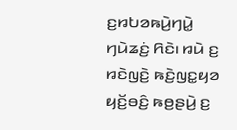ꤢ꤬ꤙꤝꤤꤒꤣꤧ꤬ꤚꤣꤧ꤭ ꤚꤣꤧꤘꤢꤦ꤬ ꤖꤢꤧ꤯ ꤙꤣꤧ ꤢ꤬ ꤙꤢꤧꤜꤢꤧ꤬ ꤒꤢꤧ꤬ꤜꤢ꤭ꤟꤤ ꤟꤢꤩ꤬ꤋꤢꤨ꤬ ꤒꤥ꤬ꤔꤣꤧ꤬ ꤢ꤬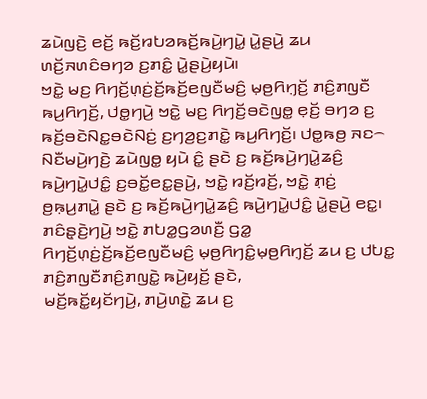ꤘꤣꤧꤜꤢꤧ꤬ ꤕꤢꤩ꤬ ꤒꤢꤩ꤬ꤙꤝꤤꤒꤢꤩ꤬ꤒꤣꤧ꤬ꤚꤣꤧ꤭ ꤣꤧ꤭ꤔꤣꤧ꤬ ꤘꤣ ꤛꤢꤩ꤬ꤏꤛꤢꤨꤋꤚꤤ ꤢ꤬ꤊꤢꤨ꤭ ꤣꤧ꤭ꤔꤣꤧ꤬ꤟꤣꤧ꤯
ꤠꤢꤧ꤭ ꤗꤢ꤬ ꤖꤚꤢꤩ꤬ꤛ꤫ꤢꤦ꤬ꤢꤩ꤬ꤒꤢꤩ꤬ꤕꤜꤢꤪꤗꤢꤨ꤬ ꤗ꤫ꤥ꤬ꤖꤚ꤫ꤢꤩ꤬ ꤊꤢꤨ꤬ꤊꤜꤢꤪ ꤒꤣ꤬ꤖꤚꤢꤩ꤬, ꤓꤥ꤭ꤚꤣꤧ꤬ ꤠꤢꤧ꤭ ꤗꤢ꤬ ꤖꤚꤢꤩ꤬ꤋꤢꤧꤜꤥ꤭ ꤕ꤫ꤢꤩ꤬ ꤋꤚꤤ ꤢ꤬ ꤒꤢꤩ꤬ꤋꤢꤧꤡꤢ꤭ꤋꤢꤧꤡꤢꤦ꤬ ꤢ꤬ꤚꤤ꤬ꤢ꤬ꤊꤢꤧ꤭ ꤒꤣ꤬ꤖꤚꤢꤩ꤬꤯ ꤓꤥ꤭ꤒꤥ꤬ ꤏꤢ꤮ ꤡꤢꤪꤗꤣꤧ꤬ꤚꤢꤧ꤬ ꤘꤣꤧꤜꤥ꤭ ꤟꤣꤧ ꤢꤨ꤭ ꤔꤢꤧ ꤢ꤬ ꤒꤢꤩ꤬ꤒꤣꤧ꤬ꤚꤣꤧ꤭ꤘꤢꤨ꤬ ꤒꤣꤧ꤬ꤚꤣꤧ꤭ꤓꤢꤨ꤭ ꤢ꤬ꤋꤢꤩ꤭ꤕꤢ꤭ꤔꤣꤧ꤬, ꤠꤢꤧ꤭ ꤙꤢꤩ꤬ꤙꤢꤩ꤬, ꤠꤢꤧ꤭ ꤊ꤫ꤢꤦ꤬ ꤥ꤬ꤒ꤫ꤣ꤬ꤊꤣꤧ꤭ ꤔꤢꤧ ꤢ꤬ ꤒꤢꤩ꤬ꤒꤣꤧ꤬ꤚꤣꤧ꤭ꤘꤢꤨ꤬ ꤒꤣꤧ꤬ꤚꤣꤧ꤭ꤓꤢꤨ꤭ ꤣꤧ꤭ꤔꤣꤧ꤬ ꤕꤢ꤭꤯ ꤊꤢꤨꤔ꤫ꤢꤧ꤬ꤚꤣꤧ꤬ ꤠꤢꤧ꤭ ꤊꤝꤤ꤭ꤞꤤꤛꤢꤪ꤬ ꤞꤤ꤭ ꤖꤚꤢꤩ꤬ꤛ꤫ꤢꤦ꤬ꤢꤩ꤬ꤒꤢꤩ꤬ꤕꤜꤢꤪꤗꤢꤨ꤬ ꤗ꤫ꤥ꤬ꤖꤚꤢꤨ꤭ꤗ꤫ꤥ꤬ꤖꤚ꤫ꤢꤩ꤬ ꤘꤣ ꤢ꤬ ꤓꤝꤢ꤭ ꤊꤢꤨ꤬ꤊꤜꤢꤪꤊꤢꤨ꤬ꤊꤜꤢꤧ꤭ ꤒꤣꤧ꤬ꤟꤢꤩ꤬ ꤔꤢꤧ,
ꤗꤢꤩ꤬ꤒꤢꤩ꤭ꤟꤢꤩꤚꤣꤧ꤬, ꤊꤣꤧ꤬ꤛꤢꤧ꤭ ꤘꤣ ꤢ꤬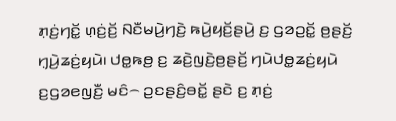ꤊ꤫ꤢꤦ꤬ꤚꤢꤩ꤭ ꤛ꤫ꤢꤦ꤬ꤢꤩ꤬ ꤡꤢꤪꤗꤣꤧ꤬ꤚꤢꤧ꤬ ꤒꤣꤧ꤬ꤟꤢꤩ꤬ꤔꤣꤧ꤬ ꤢ꤬ ꤞꤤꤑꤢꤩ꤭ ꤥ꤬ꤔꤢꤩ꤬ ꤚ꤫ꤣꤧ꤬ꤘꤢꤦ꤬ꤟꤣꤧ꤯ ꤓꤥ꤭ꤒꤥ꤬ ꤢ꤬ ꤘꤢꤧ꤬ꤜꤢꤧ꤬ꤥ꤬ꤔꤢꤩ꤬ ꤚꤣꤧꤓꤥ꤭ꤘꤢꤦ꤬ꤟꤣꤧ ꤢ꤬ꤞꤤꤕꤜꤢꤪ꤬ ꤗꤢꤨ꤮ ꤑꤢꤔꤢꤨ꤬ꤋꤢꤩ꤭ ꤔꤢꤧ ꤢ꤬ ꤊ꤫ꤢꤦ꤬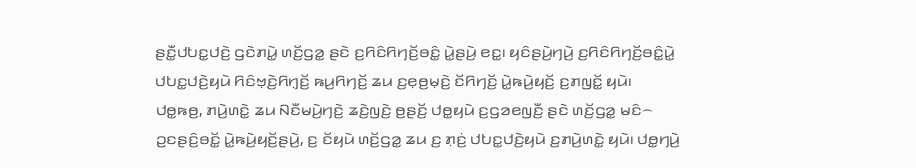ꤔꤢꤪ꤭ꤓꤝꤢ꤭ꤓꤢꤧ꤬ ꤞꤢꤧꤊꤣꤧ꤭ ꤛꤢꤩ꤬ꤞꤤ꤭ ꤔꤢꤧ ꤢ꤬ꤖꤢꤨꤖꤚꤢꤩ꤬ꤋꤢꤨ꤭ ꤣꤧ꤭ꤔꤣꤧ꤬ ꤕꤢ꤭꤯ ꤟꤢꤨꤔꤣꤧ꤬ꤚꤣꤧ꤬ ꤢ꤬ꤖꤢꤨꤖꤚꤢꤩ꤬ꤋꤢꤨ꤭ꤣꤧ꤭ ꤓꤝꤢ꤭ꤓꤢꤧ꤬ꤟꤣꤧ ꤖꤢꤨꤠ꤫ꤢꤧ꤬ꤖꤚ꤫ꤢꤩ꤬ ꤒꤣ꤬ꤖꤚꤢꤩ꤬ ꤘꤣ ꤢ꤬ꤕ꤫ꤥ꤬ꤗ꤫ꤢꤧ꤬ ꤢꤩꤖꤚꤢꤩ꤬ ꤣꤧ꤭ꤒꤣꤧ꤬ꤟꤢꤩ꤬ ꤢ꤬ꤊꤜꤢꤩ꤭ ꤟꤣꤧ꤯
ꤓꤥ꤭ꤒꤥ꤬, ꤊꤣꤧ꤬ꤛꤢꤧ꤭ ꤘꤣ ꤡꤢꤪꤗꤣꤧ꤬ꤚꤢꤧ꤬ ꤘꤢꤧ꤬ꤜꤢꤧ꤬ ꤥ꤬ꤔꤢꤩ꤬ ꤓꤥ꤭ꤟꤣꤧ ꤢ꤬ꤞꤤꤕꤜꤢꤪ꤬ ꤔꤢꤧ ꤛꤢꤩ꤬ꤞꤤ꤭ ꤗꤢꤨ꤮ ꤑꤢꤔꤢꤨ꤬ꤋꤢꤩ꤭ ꤣꤧ꤭ꤒꤣꤧ꤬ꤟꤢꤩ꤬ꤔꤣꤧ꤬, ꤢ꤬ ꤢꤩꤟꤣꤧ ꤛꤢꤩ꤬ꤞꤤ꤭ ꤘꤣ ꤢ꤬ ꤊ꤫ꤢꤦ꤬ ꤓꤝꤢ꤭ꤓꤢꤧ꤬ꤟꤣꤧ ꤢ꤬ꤊꤣꤧ꤬ꤛꤢꤧ꤭ ꤟꤣꤧ꤯ ꤓꤥ꤭ꤚꤣꤧ꤬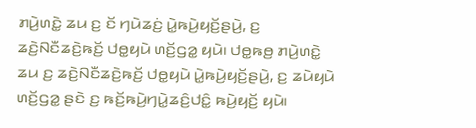ꤊꤣꤧ꤬ꤛꤢꤧ꤭ ꤘꤣ ꤢ꤬ ꤢꤩ ꤚꤣꤧꤘꤢꤦ꤬ ꤣꤧ꤭ꤒꤣꤧ꤬ꤟꤢꤩ꤬ꤔꤣꤧ꤬, ꤢ꤬ ꤘꤢꤧ꤬ꤡꤢꤪꤘꤢꤧ꤬ꤒꤢꤩ꤬ ꤓꤥ꤭ꤟꤣꤧ ꤛꤢꤩ꤬ꤞꤤ꤭ ꤟꤣꤧ꤯ ꤓꤥ꤭ꤒꤥ꤬ ꤊꤣꤧ꤬ꤛꤢꤧ꤭ ꤘꤣ ꤢ꤬ ꤘꤢꤧ꤬ꤡꤢꤪꤘꤢꤧ꤬ꤒꤢꤩ꤬ ꤓꤥ꤭ꤟꤣꤧ ꤣꤧ꤭ꤒꤣꤧ꤬ꤟꤢꤩ꤬ꤔꤣꤧ꤬, ꤢ꤬ ꤘꤣꤧꤟꤣꤧ ꤛꤢꤩ꤬ꤞꤤ꤭ ꤔꤢꤧ ꤢ꤬ ꤒꤢꤩ꤬ꤒꤣꤧ꤬ꤚꤣꤧ꤭ꤘꤢꤨ꤬ꤓꤢꤨ꤭ ꤒꤣꤧ꤬ꤟꤢꤩ꤬ ꤟꤣꤧ꤯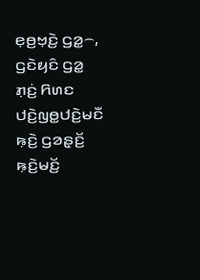ꤕ꤫ꤥ꤬ꤠ꤫ꤢꤧ꤬ ꤞꤤ꤭꤮, ꤞꤢꤧꤟꤢꤨ ꤞꤤ꤭ ꤊ꤫ꤢꤦ꤬ ꤖꤛꤢ ꤓꤢꤧ꤬ꤜꤥ꤭ꤓꤢꤧ꤬ꤗꤢꤪ ꤒ꤫ꤢꤧ꤬ ꤞꤤꤔ꤫ꤢꤩ꤬ ꤒ꤫ꤢꤧ꤬ꤗꤢꤩ꤬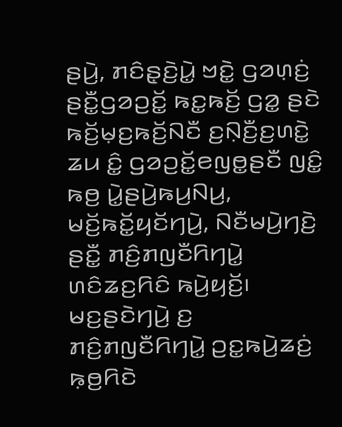ꤔꤣꤧ꤬, ꤊꤢꤨꤔ꤫ꤢꤧ꤬ꤣꤧ꤭ ꤠꤢꤧ꤭ ꤞꤤꤛ꤫ꤢꤦ꤬ ꤔꤢꤪ꤭ꤞꤤꤑꤢꤩ꤭ ꤒꤢ꤭ꤒꤢꤩ꤬ ꤞꤤ꤭ ꤔꤢꤧ ꤒꤢꤩ꤬ꤗ꤫ꤢ꤬ꤒꤢꤩ꤬ꤡꤢꤪ ꤢ꤬ꤡ꤫ꤢꤪ꤬ꤢ꤬ꤛꤢꤧ꤭ ꤘꤣ ꤢꤨ꤭ ꤞꤤꤑꤢꤩ꤭ꤕꤜꤥ꤭ꤔꤢꤪ ꤜꤢꤨ꤭ ꤒꤥ꤬ ꤣꤧ꤭ꤔꤣꤧ꤬ꤒꤣ꤬ꤡꤣ꤬, ꤗꤢꤩ꤬ꤒꤢꤩ꤭ꤟꤢꤩꤚꤣꤧ꤬, ꤡꤢꤪꤗꤣꤧ꤬ꤚꤢꤧ꤬ ꤔꤢꤪ꤭ ꤊꤢꤨ꤬ꤊꤜꤢꤪꤖꤚꤣꤧ꤭ ꤛꤢꤨꤘꤢ꤬ꤖꤢꤨ ꤒꤣꤧ꤬ꤟꤢꤩ꤬꤯ ꤗꤢ꤬ꤔꤢꤧꤚꤣꤧ꤬ ꤢ꤬ ꤊꤢꤨ꤬ꤊꤜꤢꤪꤖꤚꤣꤧ꤭ ꤑꤢ꤭ꤒꤣꤧ꤬ꤘꤢꤦ꤬ ꤒ꤫ꤥ꤬ꤖꤢꤧ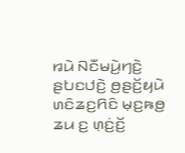ꤙꤣꤧ ꤡꤢꤪꤗꤣꤧ꤬ꤚꤢꤧ꤬ ꤔꤝꤢꤓꤢꤧ꤬ ꤥ꤬ꤔꤢꤩ꤬ꤟꤣꤧ ꤛꤢꤨꤘꤢ꤬ꤖꤢꤨ ꤗ꤫ꤢ꤬ꤒꤥ꤬ ꤘꤣ ꤢ꤬ ꤛ꤫ꤢꤦ꤬ꤢꤩ꤬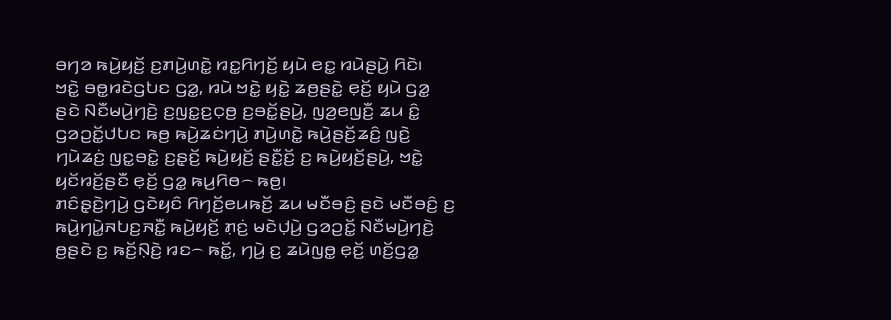ꤋꤚꤤ ꤒꤣꤧ꤬ꤟꤢꤩ꤬ ꤢ꤬ꤊꤣꤧ꤬ꤛꤢꤧ꤭ ꤙꤢ꤭ꤖꤚꤢꤩ꤬ ꤟꤣꤧ ꤕꤢ꤭ ꤙꤣꤧꤔꤣꤧ꤬ ꤖꤢꤧ꤯
ꤠꤢꤧ꤭ ꤋꤥ꤭ꤙꤢꤧꤞꤝꤢ ꤞꤤ꤭, ꤙꤣꤧ ꤠꤢꤧ꤭ ꤟꤢꤧ꤭ ꤘꤥ꤬ꤔꤢꤧ꤭ ꤕ꤫ꤢꤩ꤬ ꤟꤣꤧ ꤞꤤ꤭ ꤔꤢꤧ ꤡꤢꤪꤗꤣꤧ꤬ꤚꤢꤧ꤬ ꤢ꤬ꤜꤢ꤭ꤢ꤬ꤍ꤫ꤥ꤬ ꤢ꤬ꤋꤢꤩ꤭ꤔꤣꤧ꤬, ꤜꤤ꤬ꤕꤜꤢꤪ꤬ ꤘꤣ ꤢꤨ꤭ ꤞꤤꤑꤢꤩ꤭ꤓꤝꤢ ꤒꤥ꤬ ꤒꤣꤧ꤬ꤘꤢꤦꤚꤣꤧ꤬ ꤊꤣꤧ꤬ꤛꤢꤧ꤭ ꤒꤣꤧ꤬ꤔꤢꤩ꤬ꤘꤢꤨ꤬ ꤜꤢꤧ꤬ ꤚꤣꤧꤘꤢꤦ꤬ ꤜꤢ꤭ꤋꤢꤧ꤭ ꤢ꤬ꤔ꤫ꤢꤩ꤬ ꤒꤣꤧ꤬ꤟꤢꤩ꤬ ꤔꤢꤪ꤭ꤢꤩ꤬ ꤢ꤬ ꤒꤣꤧ꤬ꤟꤢꤩ꤬ꤔꤣꤧ꤬, ꤠꤢꤧ꤭ ꤟꤢꤩꤙꤢꤩ꤬ꤔꤢꤪ ꤕ꤫ꤢꤩ꤬ ꤞꤤ꤭ ꤒꤣ꤬ꤖꤥ꤮ ꤒꤥ꤬꤯
ꤊꤢꤨꤔ꤫ꤢꤧ꤬ꤚꤣꤧ꤬ ꤞꤢꤧꤟꤢꤨ ꤖꤚꤢꤩ꤬ꤕꤣꤒꤢꤩ꤬ ꤘꤣ ꤗꤢꤪꤋꤢꤨ꤬ ꤔꤢꤧ ꤗꤢꤪꤋꤢꤨ꤬ ꤢ꤬ ꤒꤣꤧ꤬ꤚꤣꤧ꤭ꤏꤝꤢ꤬ꤏꤢꤪ꤭ ꤒꤣꤧ꤬ꤟꤢꤩ꤬ ꤊ꤫ꤢꤦ꤬ ꤗꤢꤧꤓ꤫ꤣꤧ꤬ ꤞꤤꤑꤢꤩ꤭ ꤡꤢꤪꤗꤣꤧ꤬ꤚꤢꤧ꤬ ꤥ꤬ꤔꤢꤧ ꤢ꤬ ꤒꤢꤩ꤬ꤡ꤫ꤢꤧ꤬ ꤙꤢ꤮ ꤒꤢꤩ꤭, ꤚꤣꤧ꤬ ꤢ꤬ ꤘꤣꤧꤜꤥ꤭ ꤕ꤫ꤢꤩ꤬ ꤛꤢꤩ꤬ꤞꤤ꤭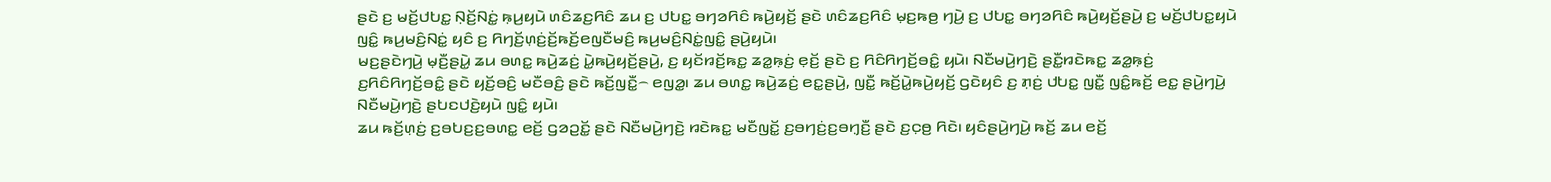ꤔꤢꤧ ꤢ꤬ ꤗꤢꤩ꤬ꤓꤝꤢ꤭ ꤡ꤫ꤢꤩ꤬ꤡꤢꤦ꤭ ꤒ꤫ꤣ꤬ꤟꤣꤧ ꤛꤢꤨꤘꤢ꤬ꤖꤢꤨ ꤘꤣ ꤢ꤬ ꤓꤝꤢ꤭ ꤋꤚꤤꤖꤢꤨ ꤒꤣꤧ꤬ꤟꤢꤩ꤬ ꤔꤢꤧ ꤛꤢꤨꤘꤢ꤬ꤖꤢꤨ ꤗ꤫ꤢ꤬ꤒꤥ꤬ ꤚꤣꤧ꤬ ꤢ꤬ ꤓꤝꤢ꤭ ꤋꤚꤤꤖꤢꤨ ꤒꤣꤧ꤬ꤟꤢꤩ꤬ꤔꤣꤧ꤬ ꤢ꤬ ꤗꤢꤩ꤬ꤓꤝꤢ꤭ꤟꤣꤧ ꤜꤢꤨ꤭ ꤒꤣ꤬ꤗꤢꤨ꤬ꤡꤢꤦ꤭ ꤟꤢꤨ ꤢ꤬ ꤖꤚꤢꤩ꤬ꤛ꤫ꤢꤦ꤬ꤢꤩ꤬ꤒꤢꤩ꤬ꤕꤜꤢꤪꤗꤢꤨ꤬ ꤒꤣ꤬ꤗꤢꤨ꤬ꤡꤢꤦ꤭ꤜꤢꤨ꤭ ꤔꤣꤧ꤬ꤟꤣꤧ꤯
ꤗꤢ꤬ꤔꤢꤧꤚꤣꤧ꤬ ꤗ꤫ꤢꤪ꤬ꤔꤣꤧ꤭ ꤘꤣ ꤋꤛꤢ꤭ ꤒꤣꤧ꤬ꤘꤢꤦ꤬ ꤣꤧ꤭ꤒꤣꤧ꤬ꤟꤢꤩ꤬ꤔꤣꤧ꤬, ꤢ꤬ ꤟꤢꤩꤙꤢꤩ꤬ꤒꤢ꤭ ꤘꤤ꤭ꤒ꤫ꤢꤦ꤬ ꤕ꤫ꤢꤩ꤬ ꤔꤢꤧ ꤢ꤬ ꤖꤢꤨꤖꤚꤢꤩ꤬ꤋꤢꤨ꤭ ꤟꤣꤧ꤯ ꤡꤢꤪꤗꤣꤧ꤬ꤚꤢꤧ꤬ ꤔꤢꤪ꤭ꤙꤢꤧꤒꤢ꤭ ꤘꤤ꤭ꤒ꤫ꤢꤦ꤬ ꤢ꤬ꤖꤢꤨꤖꤚꤢꤩ꤬ꤋꤢꤨ꤭ ꤔꤢꤧ ꤟꤢꤩ꤬ꤋꤢꤨ꤬ ꤗꤢꤪꤋꤢꤨ꤬ ꤔꤢꤧ ꤒꤢꤩ꤬ꤜꤢꤪ꤭꤮ ꤕꤜꤤ꤭꤯ ꤘꤣ ꤋꤛꤢ꤭ ꤒꤣꤧ꤬ꤘꤢꤦ꤬ ꤕꤢ꤭ꤔꤣꤧ꤬, ꤜꤢꤪ꤭ ꤒꤢꤩ꤬ꤣꤧ꤭ꤒꤣꤧ꤬ꤟꤢꤩ꤬ ꤞꤢꤧꤟꤢꤨ ꤢ꤬ ꤊ꤫ꤢꤦ꤬ ꤓꤝꤢ꤭ ꤜꤢꤪ꤭ ꤜꤢꤨ꤭ꤒꤢꤩ꤬ ꤕꤢ꤭ ꤔꤣꤧ꤬ꤚꤣꤧ꤬ ꤡꤢꤪꤗꤣꤧ꤬ꤚꤢꤧ꤬ ꤔꤝꤢꤓꤢꤧ꤬ꤟꤣꤧ ꤜꤢꤨ꤭ ꤟꤣꤧ꤯
ꤘꤣ ꤒꤢꤩ꤬ꤛ꤫ꤢꤦ꤬ ꤢ꤬ꤋꤝꤢ꤬ꤢ꤬ꤋꤛꤢ꤭ ꤕꤢꤩ꤬ ꤞꤤꤑꤢꤩ꤭ ꤔꤢꤧ ꤡꤢꤪꤗꤣꤧ꤬ꤚꤢꤧ꤬ ꤙꤢꤧꤒꤢ꤭ ꤗꤢꤪꤜꤢꤩ꤭ ꤢ꤬ꤋꤚꤢꤦ꤬ꤢ꤬ꤋꤚ꤫ꤢꤪ꤬ ꤔꤢꤧ ꤢ꤬ꤍ꤫ꤥ꤬ ꤖꤢꤧ꤯ ꤟꤢꤨꤔꤣꤧ꤬ꤚꤣꤧ꤬ ꤒꤢꤩ꤬ ꤘꤣ ꤕꤢꤩ꤬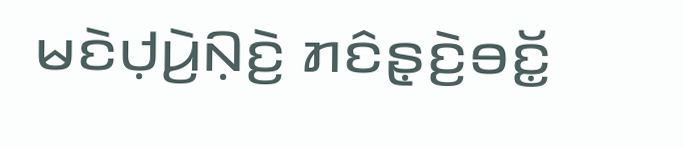ꤗꤢꤧꤓ꤫ꤣꤧ꤬ꤡ꤫ꤢꤧ꤬ ꤊꤢꤨꤔ꤫ꤢꤧ꤬ꤋꤢꤩ꤭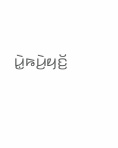ꤣꤧ꤭ꤒꤣꤧ꤬ꤟꤢꤩ꤬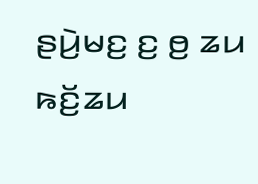ꤔꤣꤧ꤬ꤗꤢ꤬ ꤢ꤬ ꤥ꤬ ꤘꤣ ꤒꤢꤩ꤬ꤘꤣ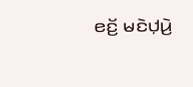ꤕꤢꤩ꤬ ꤗꤢꤧꤓ꤫ꤣꤧ꤬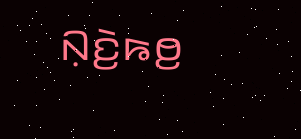ꤡ꤫ꤢꤧ꤬ꤒꤥ꤬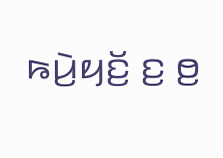ꤒꤣꤧ꤬ꤟꤢꤩ꤬ ꤢ꤬ ꤥ꤬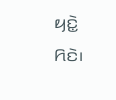ꤟꤢꤧ꤭ ꤖꤢꤧ꤯